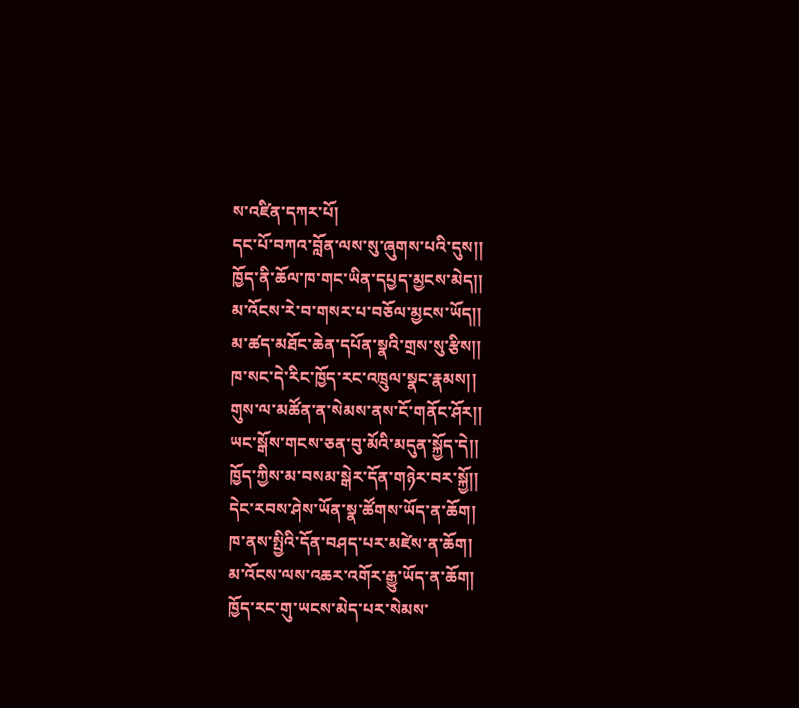ས་འཛིན་དཀར་པོ།
དང་པོ་བཀའ་བློན་ལས་སུ་ཞུགས་པའི་དུས།།
ཁྱོད་ནི་ཆོལ་ཁ་གང་ཡིན་དཔྱད་མྱངས་མེད།།
མ་འོངས་རེ་བ་གསར་པ་བཅོལ་མྱངས་ཡོད།།
མ་ཚད་མཐོང་ཆེན་དཔོན་སྣའི་གྲས་སུ་རྩིས།།
ཁ་སང་དེ་རིང་ཁྱོད་རང་འཁྲུལ་སྣང་རྣམས།།
གུས་ལ་མཚོན་ན་སེམས་ནས་ངོ་གནོང་ཤོར།།
ཡང་སྒོས་གངས་ཅན་བུ་མོའི་མདུན་སྐྱོད་དེ།།
ཁྱོད་ཀྱིས་མ་བསམ་སྒེར་དོན་གཉེར་བར་སྐྱོ།།
དེང་རབས་ཤེས་ཡོན་སྣ་ཚོགས་ཡོད་ན་ཆོག།
ཁ་ནས་སྤྱིའི་དོན་བཤད་པར་མཛེས་ན་ཆོག།
མ་འོངས་ལས་འཆར་འགོར་རྒྱུ་ཡོད་ན་ཆོག།
ཁྱོད་རང་གུ་ཡངས་མེད་པར་སེམས་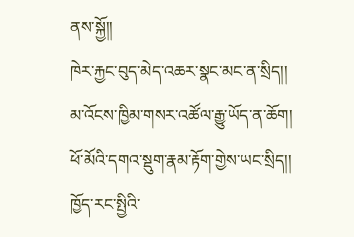ནས་སྐྱོ།།
ཁེར་རྐྱང་བུད་མེད་འཆར་སྣང་མང་ན་སྲིད།།
མ་འོངས་ཁྱིམ་གསར་འཚོལ་རྒྱུ་ཡོད་ན་ཆོག།
ཕོ་མོའི་དགའ་སྡུག་རྣམ་རྟོག་གྱེས་ཡང་སྲིད།།
ཁྱོད་རང་སྤྱིའི་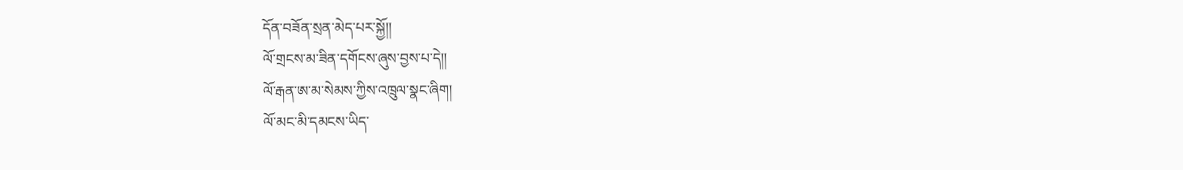དོན་བཟོན་སྲན་མེད་པར་སྐྱོ།།
ལོ་གྲངས་མ་ཟིན་དགོངས་ཞུས་བྱས་པ་དེ།།
ལོ་རྒན་ཨ་མ་སེམས་ཀྱིས་འཁྲུལ་སྣང་ཞིག།
ལོ་མང་མི་དམངས་ཡིད་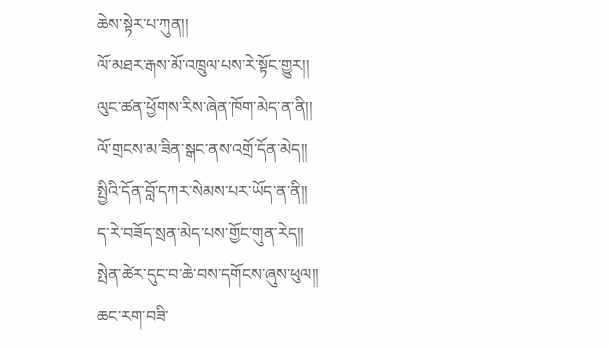ཆེས་སྟེར་པ་ཀུན།།
ལོ་མཐར་རྒས་མོ་འཁྲུལ་པས་རེ་སྟོང་གྱུར།།
ལུང་ཚན་ཕྱོགས་རིས་ཞེན་ཁོག་མེད་ན་ནི།།
ལོ་གྲངས་མ་ཟིན་སྒང་ནས་འགྲོ་དོན་མེད།།
སྤྱིའི་དོན་བློ་དཀར་སེམས་པར་ཡོད་ན་ནི།།
ད་རེ་བཟོད་སྲན་མེད་པས་གྱོང་གུན་རེད།།
སྤེན་ཚེར་དུང་བ་ཆེ་བས་དགོངས་ཞུས་ཕུལ།།
ཆང་རག་བཟི་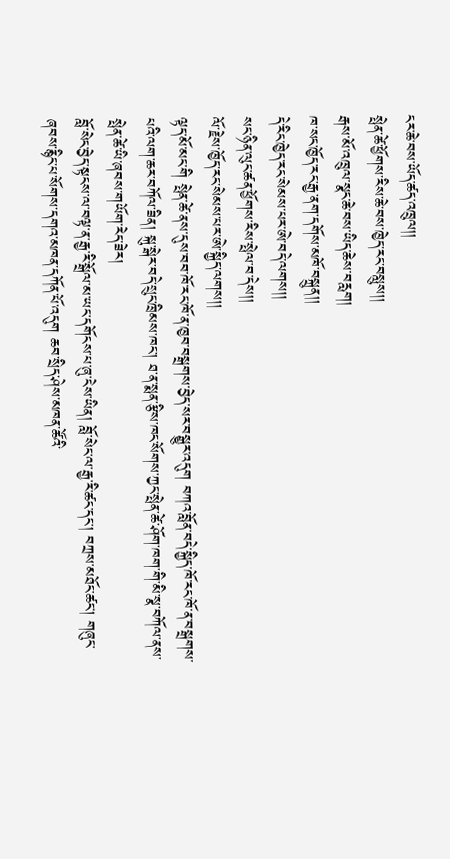ངར་ཆེ་བས་ཡོད་ཚད་འཁྲུལ།།
སྤེན་ཚེ་ཕྱོགས་རིས་ཆེ་བས་ཁྱེད་རང་བསླུས།།
རྒས་མོ་འཁྲུལ་སྣང་ཆེ་བས་ཡིད་ཆེས་བརླག།
ཁ་སང་ཁྱོད་རང་རྒྱ་ནག་དགོས་མཁོ་བསྐྲུན།།
དེ་རིང་ཁྱེད་རང་སེམས་པར་ཨེ་བདེ་ལགས།།
སང་ཉིན་ལུང་ཚན་ཕྱོགས་རིས་སྤེལ་བ་དེས།།
ལོ་རྗེས་ཁྱོད་རང་སེམས་པར་ཨེ་སྐྱིད་ལགས།།
ལྟད་མོ་མང་གི སྤེན་ཚེ་ནས་དུས་བབ་ཁོ་རང་ཁོ་ན་ཁྱབ་བསྒྲགས་བྱེད་སར་བསྒྱུར་འདུག བཀའ་བློན་བདེ་སྐྱིད་ཁོ་རང་ཁོ་ན་བསྒྲགས་པའི་ལག་ཆར་བཀོལ་ཟིན། སྐུ་སྒེར་བདེ་སྲུང་ཁྲིམས་ཁང་། ཐ་ན་སྨན་རྩིས་ཁང་སོགས་ཀྱང་སྤེན་ཚེ་ཤོག་ཁག་གི་མི་སྣ་བཀོལ་ནས་སྤེན་ཚེ་ཡི་ཞབས་གཡོག་རེད་ཟེར།
བློ་སེང་བྱེད་སྟངས་ལ་བལྟ་ན་རྒྱ་རི་སྒྲོལ་མ་ཡང་དགོངས་པ་ཞུ་ངེས་ཡིན། བློ་སེང་ལ་རྒྱ་རི་ཚང་དང་། བཀྲས་མཐོང་ཚང། གཞུང་ཞབས་རྙིང་པ་སོགས་དགའ་མཁན་དཀོན་པོ་འདུག ཆབ་སྲིད་ཤེས་མཁན་ཚོའི་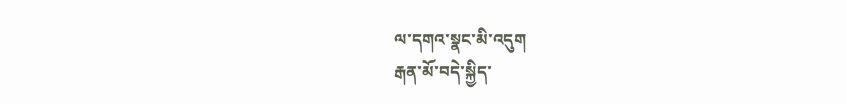ལ་དགའ་སྣང་མི་འདུག
རྒན་མོ་བདེ་སྐྱིད་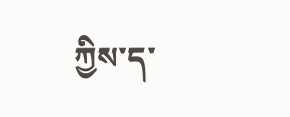ཀྱིས་ད་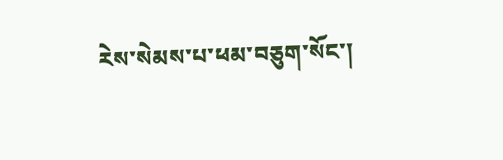རེས་སེམས་པ་ཕམ་བཅུག་སོང་།